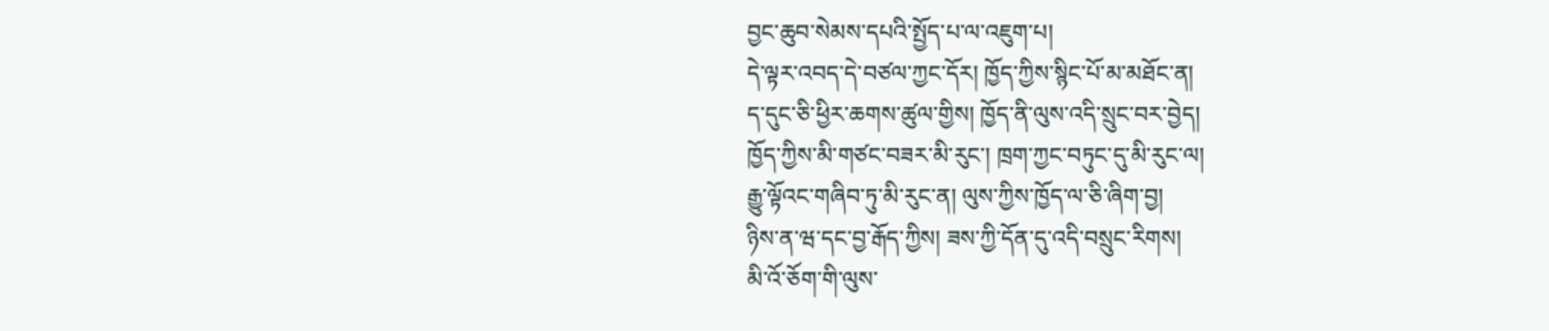བྱང་ཆུབ་སེམས་དཔའི་སྤྱོད་པ་ལ་འཇུག་པ།
དེ་ལྟར་འབད་དེ་བཙལ་ཀྱང་དོར། ཁྱོད་ཀྱིས་སྙིང་པོ་མ་མཐོང་ན།
ད་དུང་ཅི་ཕྱིར་ཆགས་ཚུལ་གྱིས། ཁྱོད་ནི་ལུས་འདི་སྲུང་བར་བྱེད།
ཁྱོད་ཀྱིས་མི་གཙང་བཟར་མི་རུང་། ཁྲག་ཀྱང་བཏུང་དུ་མི་རུང་ལ།
རྒྱུ་ལྟོའང་གཞིབ་ཏུ་མི་རུང་ན། ལུས་ཀྱིས་ཁྱོད་ལ་ཅི་ཞིག་བྱ།
ཉིས་ན་ཝ་དང་བྱ་རྒོད་ཀྱིས། ཟས་ཀྱི་དོན་དུ་འདི་བསྲུང་རིགས།
མི་འོ་ཅོག་གི་ལུས་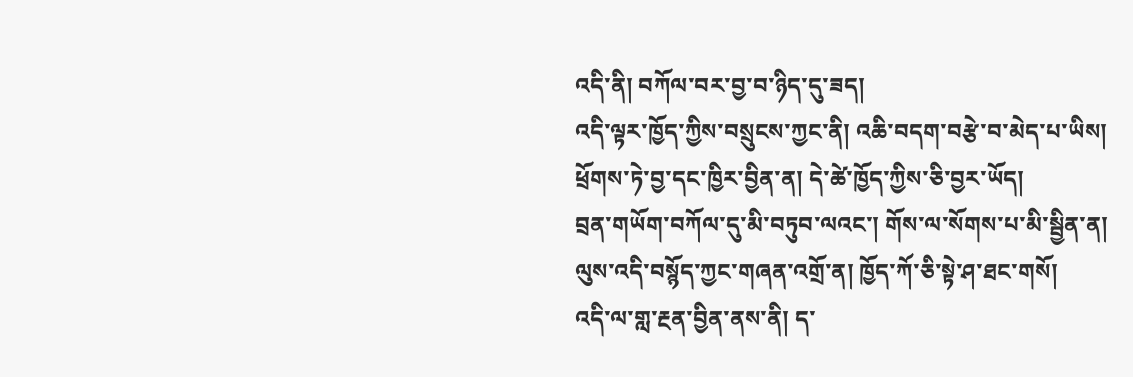འདི་ནི། བཀོལ་བར་བྱ་བ་ཉིད་དུ་ཟད།
འདི་ལྟར་ཁྱོད་ཀྱིས་བསྲུངས་ཀྱང་ནི། འཆི་བདག་བརྩེ་བ་མེད་པ་ཡིས།
ཕྲོགས་ཏེ་བྱ་དང་ཁྱིར་བྱིན་ན། དེ་ཚེ་ཁྱོད་ཀྱིས་ཅི་བྱར་ཡོད།
བྲན་གཡོག་བཀོལ་དུ་མི་བཏུབ་ལའང་། གོས་ལ་སོགས་པ་མི་སྦྱིན་ན།
ལུས་འདི་བསྙོད་ཀྱང་གཞན་འགྲོ་ན། ཁྱོད་ཀོ་ཅི་སྟེ་ཤ་ཐང་གསོ།
འདི་ལ་གླ་རྔན་བྱིན་ནས་ནི། ད་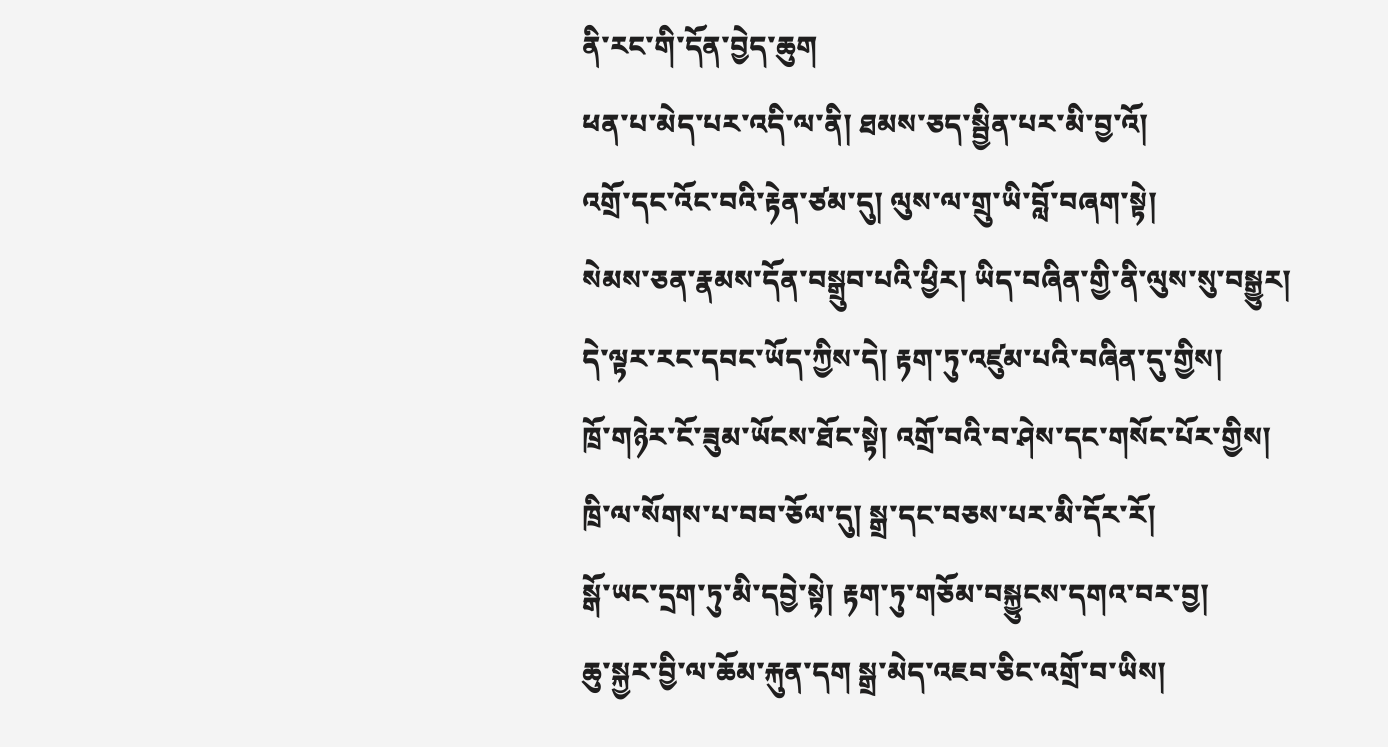ནི་རང་གི་དོན་བྱེད་ཆུག
ཕན་པ་མེད་པར་འདི་ལ་ནི། ཐམས་ཅད་སྦྱིན་པར་མི་བྱ་འོ།
འགྲོ་དང་འོང་བའི་རྟེན་ཙམ་དུ། ལུས་ལ་གྲུ་ཡི་བློ་བཞག་སྟེ།
སེམས་ཅན་རྣམས་དོན་བསྒྲུབ་པའི་ཕྱིར། ཡིད་བཞིན་གྱི་ནི་ལུས་སུ་བསྒྱུར།
དེ་ལྟར་རང་དབང་ཡོད་ཀྱིས་དེ། རྟག་ཏུ་འཛུམ་པའི་བཞིན་དུ་གྱིས།
ཁྲོ་གཉེར་ངོ་ཟུམ་ཡོངས་ཐོང་སྟེ། འགྲོ་བའི་བ་ཤེས་དང་གསོང་པོར་གྱིས།
ཁྲི་ལ་སོགས་པ་བབ་ཅོལ་དུ། སྒྲ་དང་བཅས་པར་མི་དོར་རོ།
སྒོ་ཡང་དྲག་ཏུ་མི་དབྱེ་སྟེ། རྟག་ཏུ་གཅོམ་བསྐྱུངས་དགའ་བར་བྱ།
ཆུ་སྐྱར་བྱི་ལ་ཆོམ་རྐུན་དག སྒྲ་མེད་འཇབ་ཅིང་འགྲོ་བ་ཡིས།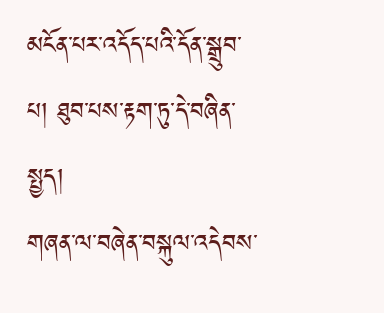མངོན་པར་འདོད་པའི་དོན་སྒྲུབ་པ། ཐུབ་པས་རྟག་ཏུ་དེ་བཞིན་སྤྱད།
གཞན་ལ་བཞེན་བསྐུལ་འདེབས་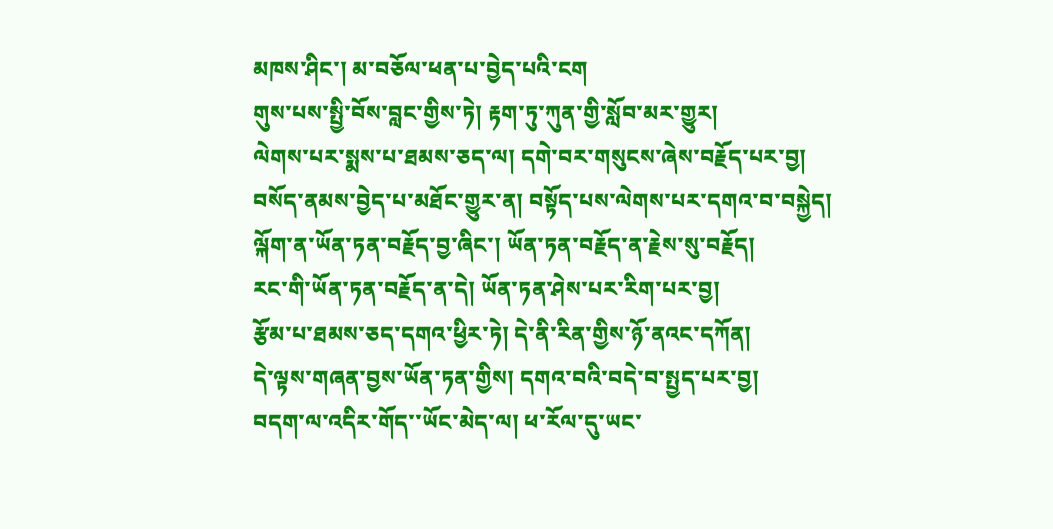མཁས་ཤིང་། མ་བཅོལ་ཕན་པ་བྱེད་པའི་ངག
གུས་པས་སྤྱི་བོས་བླང་གྱིས་ཏེ། རྟག་ཏུ་ཀུན་གྱི་སློབ་མར་གྱུར།
ལེགས་པར་སྨས་པ་ཐམས་ཅད་ལ། དགེ་བར་གསུངས་ཞེས་བརྗོད་པར་བྱ།
བསོད་ནམས་བྱེད་པ་མཐོང་གྱུར་ན། བསྟོད་པས་ལེགས་པར་དགའ་བ་བསྐྱེད།
ལྐོག་ན་ཡོན་ཏན་བརྗོད་བྱ་ཞིང་། ཡོན་ཏན་བརྗོད་ན་རྗེས་སུ་བརྗོད།
རང་གི་ཡོན་ཏན་བརྗོད་ན་དེ། ཡོན་ཏན་ཤེས་པར་རིག་པར་བྱ།
རྩོམ་པ་ཐམས་ཅད་དགའ་ཕྱིར་ཏེ། དེ་ནི་རིན་གྱིས་ཉོ་ནའང་དཀོན།
དེ་ལྟས་གཞན་བྱས་ཡོན་ཏན་གྱིས། དགའ་བའི་བདེ་བ་སྤྱད་པར་བྱ།
བདག་ལ་འདིར་གོད་་ཡོང་མེད་ལ། ཕ་རོལ་དུ་ཡང་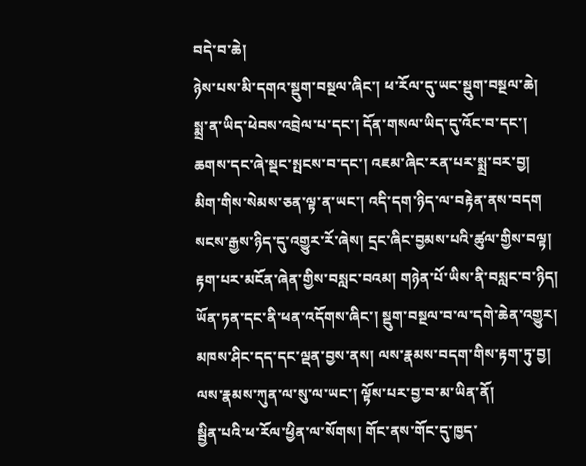བདེ་བ་ཆེ།
ཉེས་པས་མི་དགའ་སྡུག་བསྔལ་ཞིང་། ཕ་རོལ་དུ་ཡང་སྡུག་བསྔལ་ཆེ།
སྨྲ་ན་ཡིད་ཕེབས་འབྲེལ་པ་དང་། དོན་གསལ་ཡིད་དུ་འོང་བ་དང་།
ཆགས་དང་ཞེ་སྡང་སྤངས་བ་དང་། འཇམ་ཞིང་རན་པར་སྨྲ་བར་བྱ།
མིག་གིས་སེམས་ཅན་ལྟ་ན་ཡང་། འདི་དག་ཉིད་ལ་བརྟེན་ནས་བདག
སངས་རྒྱས་ཉིད་དུ་འགྱུར་རོ་ཞེས། དྲང་ཞིང་བྱམས་པའི་ཚུལ་གྱིས་བལྟ།
རྟག་པར་མངོན་ཞེན་གྱིས་བསླང་བའམ། གཉེན་པོ་ཡིས་ནི་བསླང་བ་ཉིད།
ཡོན་ཏན་དང་ནི་ཕན་འདོགས་ཞིང་། སྡུག་བསྔལ་བ་ལ་དགེ་ཆེན་འགྱུར།
མཁས་ཤིང་དད་དང་ལྡན་བྱས་ནས། ལས་རྣམས་བདག་གིས་རྟག་ཏུ་བྱ།
ལས་རྣམས་ཀུན་ལ་སུ་ལ་ཡང་། ལྟོས་པར་བྱ་བ་མ་ཡིན་ནོ།
སྦྱིན་པའི་ཕ་རོལ་ཕྱིན་ལ་སོགས། གོང་ནས་གོང་དུ་ཁྱད་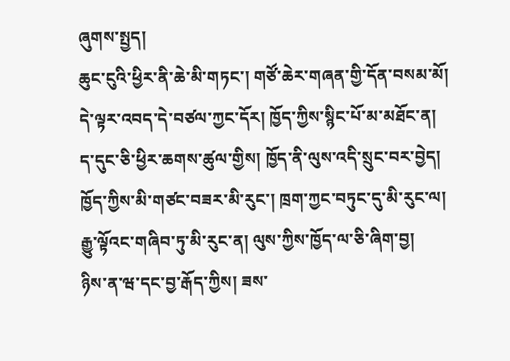ཞུགས་སྤྱད།
ཆུང་ངུའི་ཕྱིར་ནི་ཆེ་མི་གཏང་། གཙོ་ཆེར་གཞན་གྱི་དོན་བསམ་མོ།
དེ་ལྟར་འབད་དེ་བཙལ་ཀྱང་དོར། ཁྱོད་ཀྱིས་སྙིང་པོ་མ་མཐོང་ན།
ད་དུང་ཅི་ཕྱིར་ཆགས་ཚུལ་གྱིས། ཁྱོད་ནི་ལུས་འདི་སྲུང་བར་བྱེད།
ཁྱོད་ཀྱིས་མི་གཙང་བཟར་མི་རུང་། ཁྲག་ཀྱང་བཏུང་དུ་མི་རུང་ལ།
རྒྱུ་ལྟོའང་གཞིབ་ཏུ་མི་རུང་ན། ལུས་ཀྱིས་ཁྱོད་ལ་ཅི་ཞིག་བྱ།
ཉིས་ན་ཝ་དང་བྱ་རྒོད་ཀྱིས། ཟས་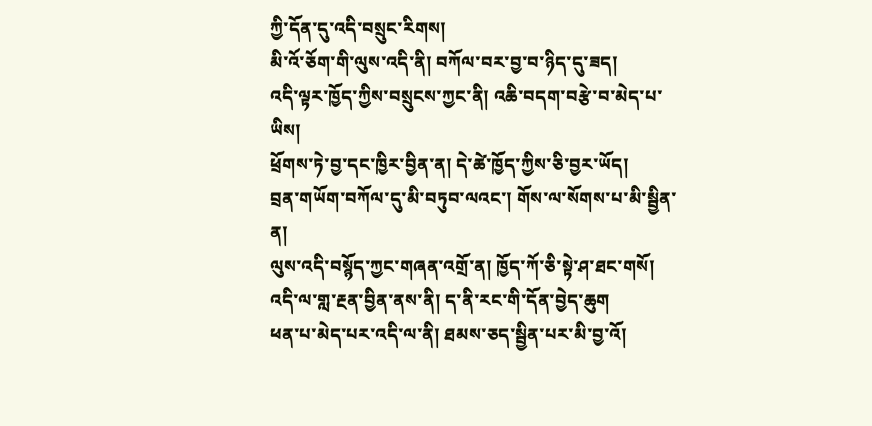ཀྱི་དོན་དུ་འདི་བསྲུང་རིགས།
མི་འོ་ཅོག་གི་ལུས་འདི་ནི། བཀོལ་བར་བྱ་བ་ཉིད་དུ་ཟད།
འདི་ལྟར་ཁྱོད་ཀྱིས་བསྲུངས་ཀྱང་ནི། འཆི་བདག་བརྩེ་བ་མེད་པ་ཡིས།
ཕྲོགས་ཏེ་བྱ་དང་ཁྱིར་བྱིན་ན། དེ་ཚེ་ཁྱོད་ཀྱིས་ཅི་བྱར་ཡོད།
བྲན་གཡོག་བཀོལ་དུ་མི་བཏུབ་ལའང་། གོས་ལ་སོགས་པ་མི་སྦྱིན་ན།
ལུས་འདི་བསྙོད་ཀྱང་གཞན་འགྲོ་ན། ཁྱོད་ཀོ་ཅི་སྟེ་ཤ་ཐང་གསོ།
འདི་ལ་གླ་རྔན་བྱིན་ནས་ནི། ད་ནི་རང་གི་དོན་བྱེད་ཆུག
ཕན་པ་མེད་པར་འདི་ལ་ནི། ཐམས་ཅད་སྦྱིན་པར་མི་བྱ་འོ།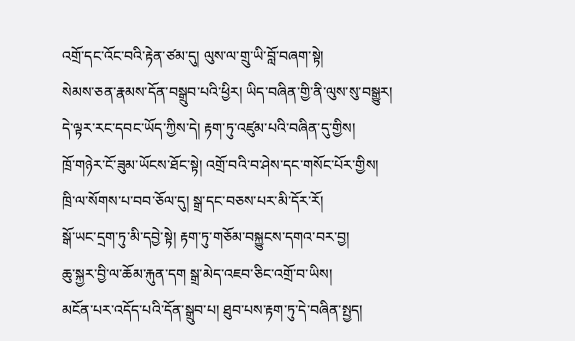འགྲོ་དང་འོང་བའི་རྟེན་ཙམ་དུ། ལུས་ལ་གྲུ་ཡི་བློ་བཞག་སྟེ།
སེམས་ཅན་རྣམས་དོན་བསྒྲུབ་པའི་ཕྱིར། ཡིད་བཞིན་གྱི་ནི་ལུས་སུ་བསྒྱུར།
དེ་ལྟར་རང་དབང་ཡོད་ཀྱིས་དེ། རྟག་ཏུ་འཛུམ་པའི་བཞིན་དུ་གྱིས།
ཁྲོ་གཉེར་ངོ་ཟུམ་ཡོངས་ཐོང་སྟེ། འགྲོ་བའི་བ་ཤེས་དང་གསོང་པོར་གྱིས།
ཁྲི་ལ་སོགས་པ་བབ་ཅོལ་དུ། སྒྲ་དང་བཅས་པར་མི་དོར་རོ།
སྒོ་ཡང་དྲག་ཏུ་མི་དབྱེ་སྟེ། རྟག་ཏུ་གཅོམ་བསྐྱུངས་དགའ་བར་བྱ།
ཆུ་སྐྱར་བྱི་ལ་ཆོམ་རྐུན་དག སྒྲ་མེད་འཇབ་ཅིང་འགྲོ་བ་ཡིས།
མངོན་པར་འདོད་པའི་དོན་སྒྲུབ་པ། ཐུབ་པས་རྟག་ཏུ་དེ་བཞིན་སྤྱད།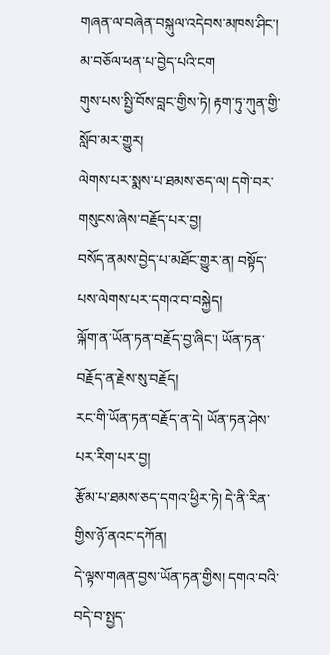གཞན་ལ་བཞེན་བསྐུལ་འདེབས་མཁས་ཤིང་། མ་བཅོལ་ཕན་པ་བྱེད་པའི་ངག
གུས་པས་སྤྱི་བོས་བླང་གྱིས་ཏེ། རྟག་ཏུ་ཀུན་གྱི་སློབ་མར་གྱུར།
ལེགས་པར་སྨས་པ་ཐམས་ཅད་ལ། དགེ་བར་གསུངས་ཞེས་བརྗོད་པར་བྱ།
བསོད་ནམས་བྱེད་པ་མཐོང་གྱུར་ན། བསྟོད་པས་ལེགས་པར་དགའ་བ་བསྐྱེད།
ལྐོག་ན་ཡོན་ཏན་བརྗོད་བྱ་ཞིང་། ཡོན་ཏན་བརྗོད་ན་རྗེས་སུ་བརྗོད།
རང་གི་ཡོན་ཏན་བརྗོད་ན་དེ། ཡོན་ཏན་ཤེས་པར་རིག་པར་བྱ།
རྩོམ་པ་ཐམས་ཅད་དགའ་ཕྱིར་ཏེ། དེ་ནི་རིན་གྱིས་ཉོ་ནའང་དཀོན།
དེ་ལྟས་གཞན་བྱས་ཡོན་ཏན་གྱིས། དགའ་བའི་བདེ་བ་སྤྱད་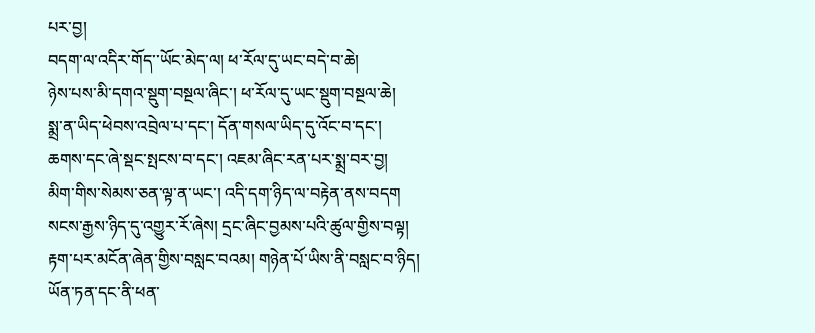པར་བྱ།
བདག་ལ་འདིར་གོད་་ཡོང་མེད་ལ། ཕ་རོལ་དུ་ཡང་བདེ་བ་ཆེ།
ཉེས་པས་མི་དགའ་སྡུག་བསྔལ་ཞིང་། ཕ་རོལ་དུ་ཡང་སྡུག་བསྔལ་ཆེ།
སྨྲ་ན་ཡིད་ཕེབས་འབྲེལ་པ་དང་། དོན་གསལ་ཡིད་དུ་འོང་བ་དང་།
ཆགས་དང་ཞེ་སྡང་སྤངས་བ་དང་། འཇམ་ཞིང་རན་པར་སྨྲ་བར་བྱ།
མིག་གིས་སེམས་ཅན་ལྟ་ན་ཡང་། འདི་དག་ཉིད་ལ་བརྟེན་ནས་བདག
སངས་རྒྱས་ཉིད་དུ་འགྱུར་རོ་ཞེས། དྲང་ཞིང་བྱམས་པའི་ཚུལ་གྱིས་བལྟ།
རྟག་པར་མངོན་ཞེན་གྱིས་བསླང་བའམ། གཉེན་པོ་ཡིས་ནི་བསླང་བ་ཉིད།
ཡོན་ཏན་དང་ནི་ཕན་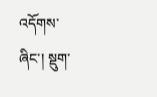འདོགས་ཞིང་། སྡུག་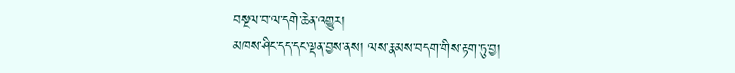བསྔལ་བ་ལ་དགེ་ཆེན་འགྱུར།
མཁས་ཤིང་དད་དང་ལྡན་བྱས་ནས། ལས་རྣམས་བདག་གིས་རྟག་ཏུ་བྱ།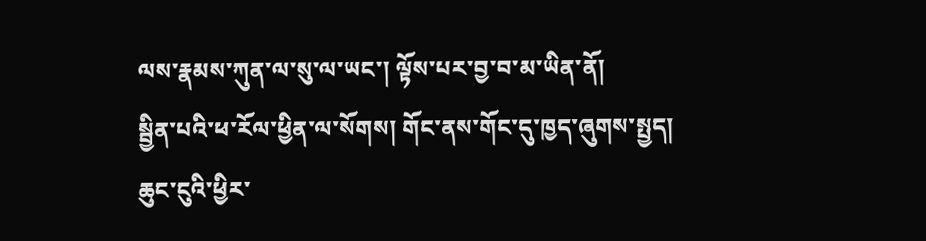ལས་རྣམས་ཀུན་ལ་སུ་ལ་ཡང་། ལྟོས་པར་བྱ་བ་མ་ཡིན་ནོ།
སྦྱིན་པའི་ཕ་རོལ་ཕྱིན་ལ་སོགས། གོང་ནས་གོང་དུ་ཁྱད་ཞུགས་སྤྱད།
ཆུང་ངུའི་ཕྱིར་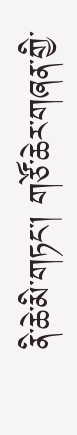ནི་ཆེ་མི་གཏང་། གཙོ་ཆེར་གཞན་གྱི་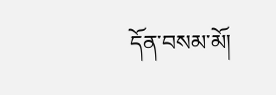དོན་བསམ་མོ།